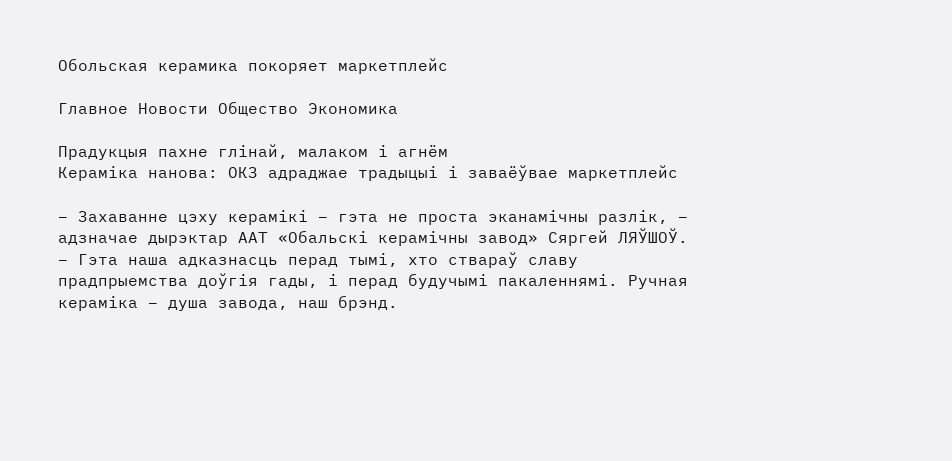Обольская керамика покоряет маркетплейс

Главное Новости Общество Экономика

Прадукцыя пахне глінай, малаком і агнём
Кераміка нанова: ОКЗ адраджае традыцыі і заваёўвае маркетплейс

– Захаванне цэху керамікі – гэта не проста эканамічны разлік, – адзначае дырэктар ААТ «Обальскі керамічны завод» Сяргей ЛЯЎШОЎ. – Гэта наша адказнасць перад тымі, хто ствараў славу прадпрыемства доўгія гады, і перад будучымі пакаленнямі. Ручная кераміка – душа завода, наш брэнд.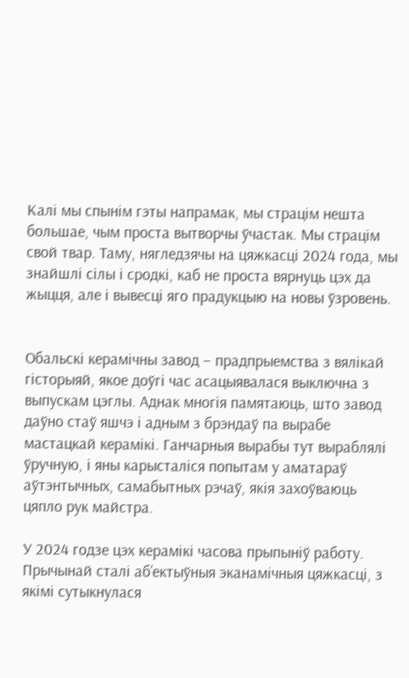Калі мы спынім гэты напрамак, мы страцім нешта большае, чым проста вытворчы ўчастак. Мы страцім свой твар. Таму, нягледзячы на цяжкасці 2024 года, мы знайшлі сілы і сродкі, каб не проста вярнуць цэх да жыцця, але і вывесці яго прадукцыю на новы ўзровень.


Обальскі керамічны завод – прадпрыемства з вялікай гісторыяй, якое доўгі час асацыявалася выключна з выпускам цэглы. Аднак многія памятаюць, што завод даўно стаў яшчэ і адным з брэндаў па вырабе мастацкай керамікі. Ганчарныя вырабы тут выраблялі ўручную, і яны карысталіся попытам у аматараў аўтэнтычных, самабытных рэчаў, якія захоўваюць цяпло рук майстра.

У 2024 годзе цэх керамікі часова прыпыніў работу. Прычынай сталі аб’ектыўныя эканамічныя цяжкасці, з якімі сутыкнулася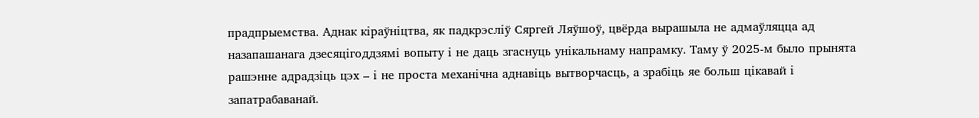прадпрыемства. Аднак кіраўніцтва, як падкрэсліў Сяргей Ляўшоў, цвёрда вырашыла не адмаўляцца ад назапашанага дзесяцігоддзямі вопыту і не даць згаснуць унікальнаму напрамку. Таму ў 2025-м было прынята рашэнне адрадзіць цэх – і не проста механічна аднавіць вытворчасць, а зрабіць яе больш цікавай і запатрабаванай.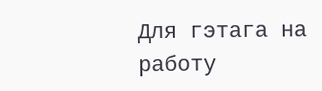Для гэтага на работу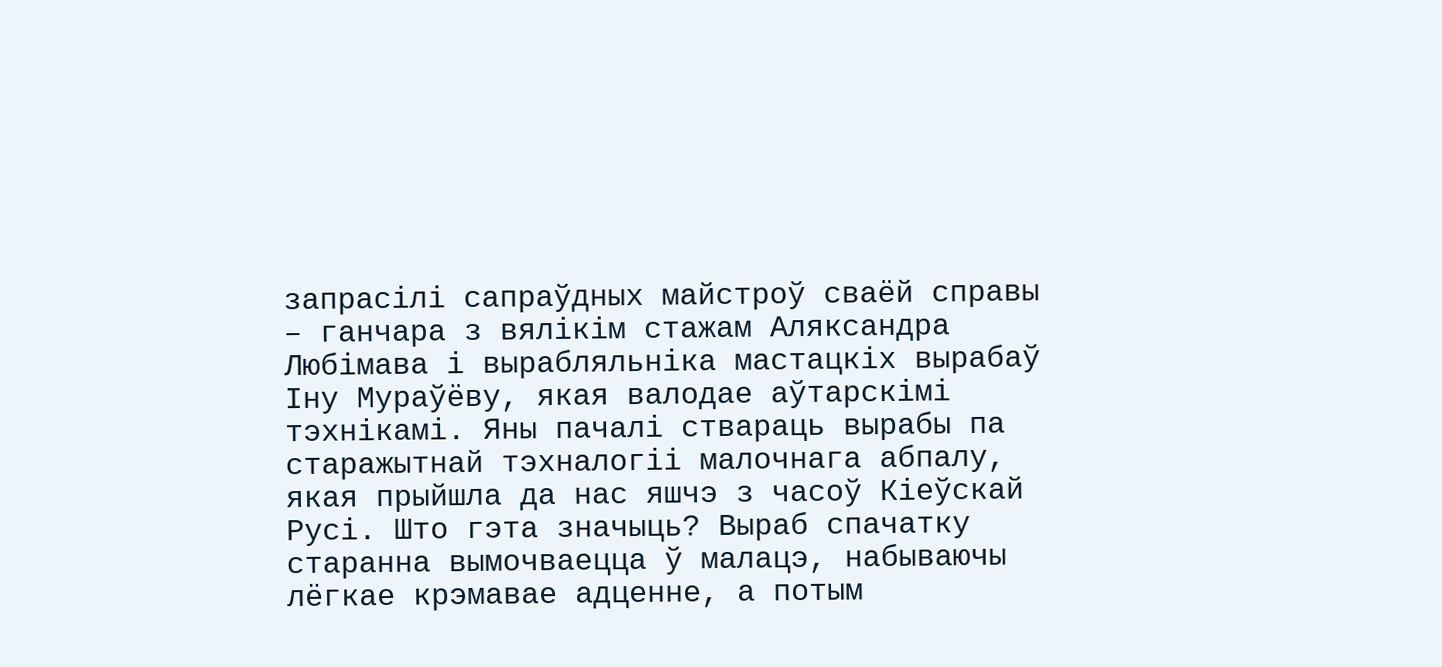запрасілі сапраўдных майстроў сваёй справы – ганчара з вялікім стажам Аляксандра Любімава і вырабляльніка мастацкіх вырабаў Іну Мураўёву, якая валодае аўтарскімі тэхнікамі. Яны пачалі ствараць вырабы па старажытнай тэхналогіі малочнага абпалу, якая прыйшла да нас яшчэ з часоў Кіеўскай Русі. Што гэта значыць? Выраб спачатку старанна вымочваецца ў малацэ, набываючы лёгкае крэмавае адценне, а потым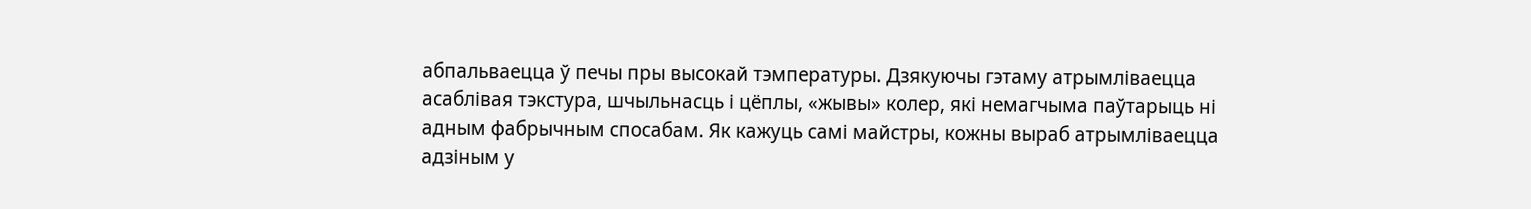абпальваецца ў печы пры высокай тэмпературы. Дзякуючы гэтаму атрымліваецца асаблівая тэкстура, шчыльнасць і цёплы, «жывы» колер, які немагчыма паўтарыць ні адным фабрычным спосабам. Як кажуць самі майстры, кожны выраб атрымліваецца адзіным у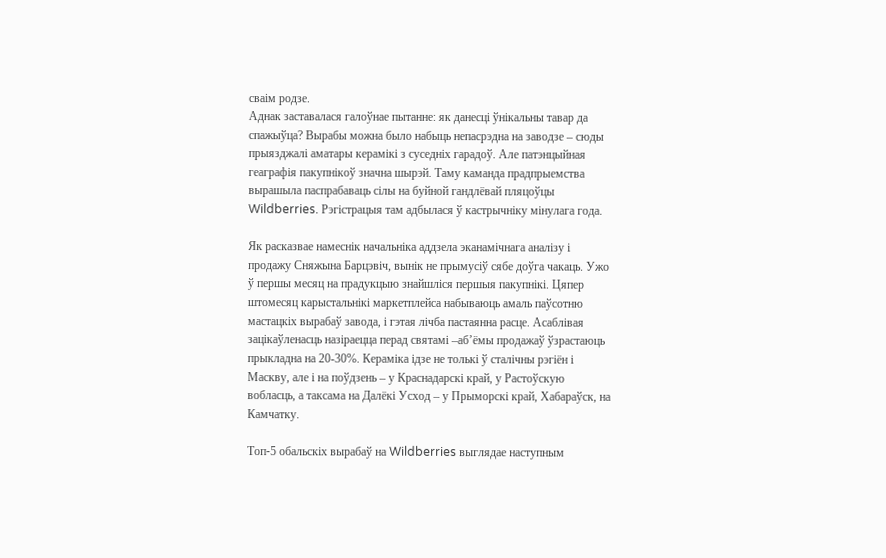сваім родзе.
Аднак заставалася галоўнае пытанне: як данесці ўнікальны тавар да спажыўца? Вырабы можна было набыць непасрэдна на заводзе – сюды прыязджалі аматары керамікі з суседніх гарадоў. Але патэнцыйная геаграфія пакупнікоў значна шырэй. Таму каманда прадпрыемства вырашыла паспрабаваць сілы на буйной гандлёвай пляцоўцы Wildberries. Рэгістрацыя там адбылася ў кастрычніку мінулага года.

Як расказвае намеснік начальніка аддзела эканамічнага аналізу і продажу Сняжына Барцэвіч, вынік не прымусіў сябе доўга чакаць. Ужо ў першы месяц на прадукцыю знайшліся першыя пакупнікі. Цяпер штомесяц карыстальнікі маркетплейса набываюць амаль паўсотню мастацкіх вырабаў завода, і гэтая лічба пастаянна расце. Асаблівая зацікаўленасць назіраецца перад святамі –аб’ёмы продажаў ўзрастаюць прыкладна на 20-30%. Кераміка ідзе не толькі ў сталічны рэгіён і Маскву, але і на поўдзень – у Краснадарскі край, у Растоўскую вобласць, а таксама на Далёкі Усход – у Прыморскі край, Хабараўск, на Камчатку.

Топ‑5 обальскіх вырабаў на Wildberries выглядае наступным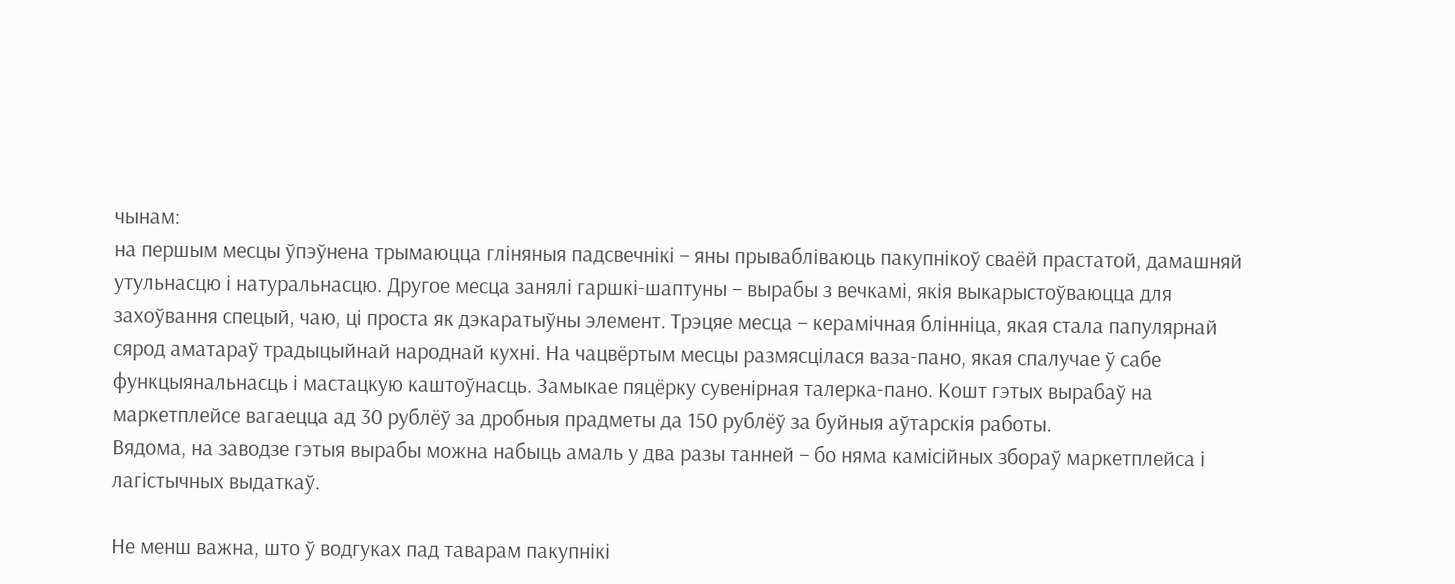чынам:
на першым месцы ўпэўнена трымаюцца гліняныя падсвечнікі – яны прывабліваюць пакупнікоў сваёй прастатой, дамашняй утульнасцю і натуральнасцю. Другое месца занялі гаршкі-шаптуны – вырабы з вечкамі, якія выкарыстоўваюцца для захоўвання спецый, чаю, ці проста як дэкаратыўны элемент. Трэцяе месца – керамічная блінніца, якая стала папулярнай сярод аматараў традыцыйнай народнай кухні. На чацвёртым месцы размясцілася ваза-пано, якая спалучае ў сабе функцыянальнасць і мастацкую каштоўнасць. Замыкае пяцёрку сувенірная талерка-пано. Кошт гэтых вырабаў на маркетплейсе вагаецца ад 30 рублёў за дробныя прадметы да 150 рублёў за буйныя аўтарскія работы.
Вядома, на заводзе гэтыя вырабы можна набыць амаль у два разы танней – бо няма камісійных збораў маркетплейса і лагістычных выдаткаў.

Не менш важна, што ў водгуках пад таварам пакупнікі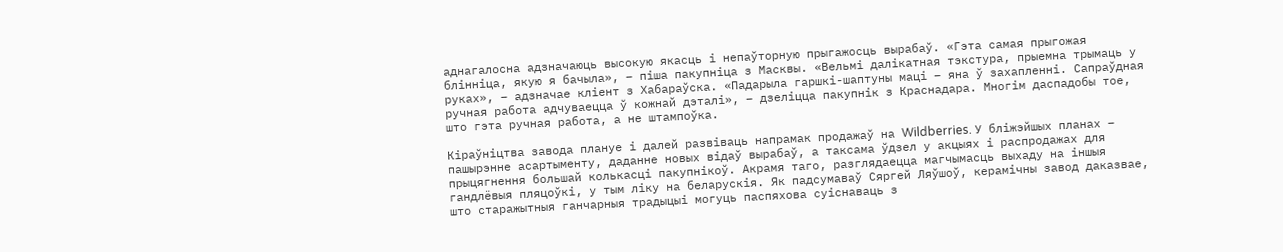аднагалосна адзначаюць высокую якасць і непаўторную прыгажосць вырабаў. «Гэта самая прыгожая блінніца, якую я бачыла», – піша пакупніца з Масквы. «Вельмі далікатная тэкстура, прыемна трымаць у руках», – адзначае кліент з Хабараўска. «Падарыла гаршкі-шаптуны маці – яна ў захапленні. Сапраўдная ручная работа адчуваецца ў кожнай дэталі», – дзеліцца пакупнік з Краснадара. Многім даспадобы тое, што гэта ручная работа, а не штампоўка.

Кіраўніцтва завода плануе і далей развіваць напрамак продажаў на Wildberries. У бліжэйшых планах – пашырэнне асартыменту, даданне новых відаў вырабаў, а таксама ўдзел у акцыях і распродажах для прыцягнення большай колькасці пакупнікоў. Акрамя таго, разглядаецца магчымасць выхаду на іншыя гандлёвыя пляцоўкі, у тым ліку на беларускія. Як падсумаваў Сяргей Ляўшоў, керамічны завод даказвае, што старажытныя ганчарныя традыцыі могуць паспяхова суіснаваць з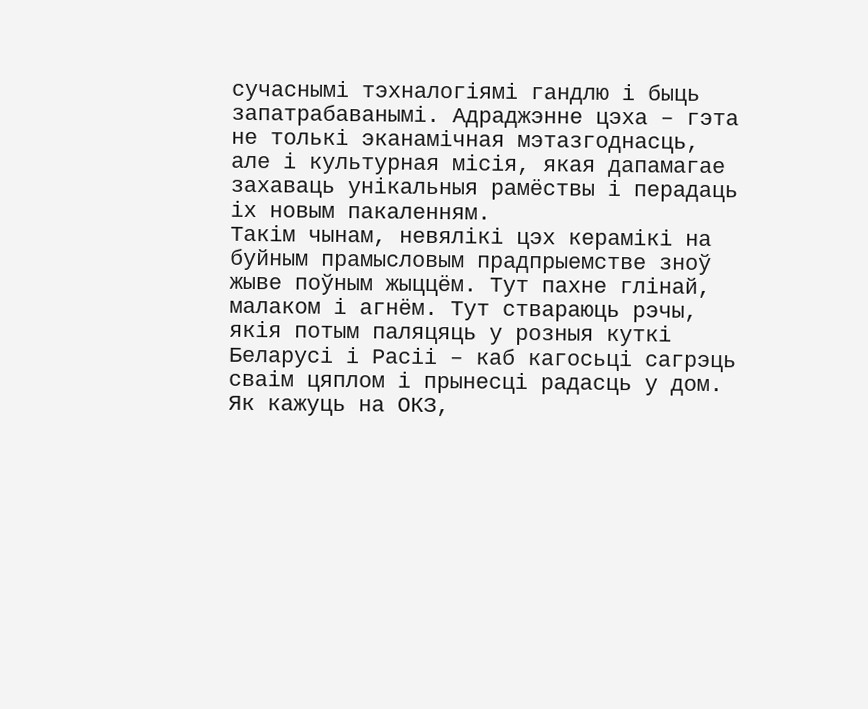сучаснымі тэхналогіямі гандлю і быць запатрабаванымі. Адраджэнне цэха – гэта не толькі эканамічная мэтазгоднасць, але і культурная місія, якая дапамагае захаваць унікальныя рамёствы і перадаць іх новым пакаленням.
Такім чынам, невялікі цэх керамікі на буйным прамысловым прадпрыемстве зноў жыве поўным жыццём. Тут пахне глінай, малаком і агнём. Тут ствараюць рэчы, якія потым паляцяць у розныя куткі Беларусі і Расіі – каб кагосьці сагрэць сваім цяплом і прынесці радасць у дом. Як кажуць на ОКЗ,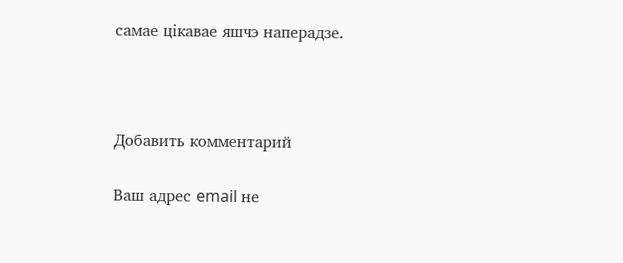самае цікавае яшчэ наперадзе.



Добавить комментарий

Ваш адрес email не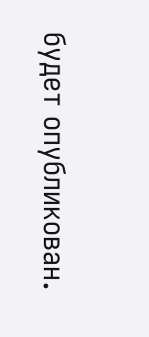будет опубликован.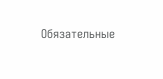Обязательные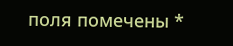поля помечены *